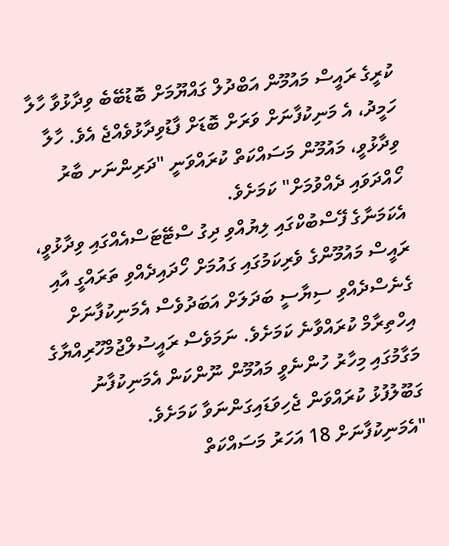ކުރީގެ ރައީސް މައުމޫން އަބްދުލް ގައްޔޫމަށް ބޮޑުބޭބެ ވިދާޅުވާ ހާލާ ހަމީދު، އެ މަނިކުފާނަށް ވަރަށް ބޮޑަށް ފާޑުވިދާޅުވެއްޖެ އެވެ. ހާލާ ވިދާޅުވީ، މައުމޫން މަސައްކަތް ކުރައްވަނީ "ދަރިންނަށ ބާރު ހޯއްދަވައި ދެއްވުމަށް" ކަމަށެވެ.
އެކަމަނާގެ ފޭސްބުކްގައި ލިޔުއްވި ދިގު ސްޓޭޓަސްއެއްގައި ވިދާޅުވީ، ރައީސް މައުމޫންގެ ވެރިކަމުގައި ގައުމަށް ހޯދައިދެއްވި ތަރައްގީ އާއި ގެނެސްދެއްވި ސިޔާސީ ބަދަލަށް އަބަދުވެސް އެމަނިކުފާނަށް އިހްތިރާމް ކުރައްވާނެ ކަމަށެވެ. ނަމަވެސް ރައީސުލްޖުމްހޫރިއްޔާގެ މަގާމުގައި މިހާރު ހުންނެވީ މައުމޫން ނޫންކަން އެމަނިކުފާނު ގަބޫލުފުޅު ކުރައްވަން ޖެހިވަޑައިގަންނަވާ ކަމަށެވެ.
"އެމަނިކުފާނަށް 18 އަހަރު މަސައްކަތް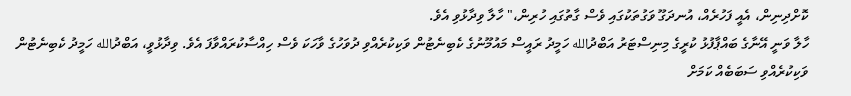ކޮށްދިނިން، އެއީ ފަހުރެއް، އުނދަގޫ ވަގުތަކުގައި ވެސް ގާތުގައި ހުރިން،" ހާލާ ވިދާޅުވި އެވެ.
ހާލާ ވަނީ އޭނާގެ ބައްޕާފުޅު ކުރީގެ މިނިސްޓަރު އަބްދުالله ހަމީދު ރައީސް މައުމޫނުގެ ކެބިނެޓުން ވަކިކުރެއްވި ދުވަހުގެ ވާހަކަ ވެސް ހިއްސާކުރައްވާފަ އެވެ. ވިދާޅުވީ، އަބްދުالله ހަމީދު ކެބިނެޓުން ވަކިކުރެއްވި ސަބަބެއް ކަމަށް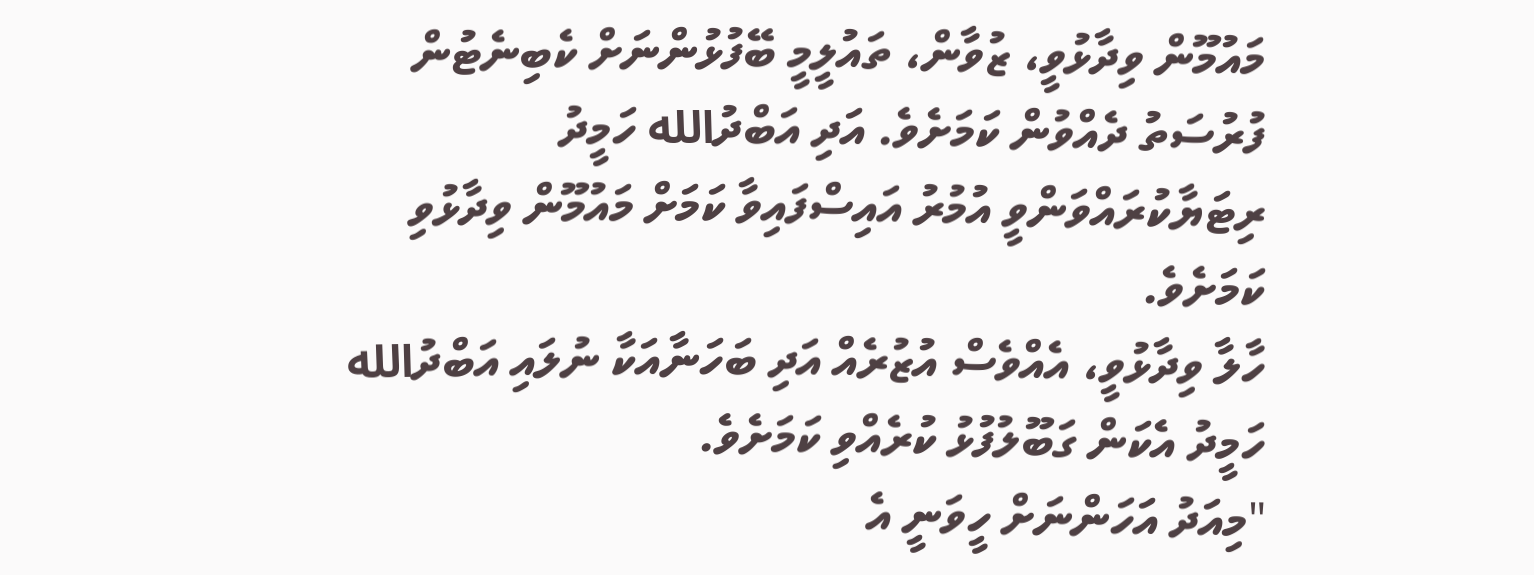މައުމޫން ވިދާޅުވީ، ޒުވާން، ތައުލީމީ ބޭފުޅުންނަށް ކެބިނެޓުން ފުރުސަތު ދެއްވުން ކަމަށެވެ. އަދި އަބްދުالله ހަމީދު ރިޓަޔާކުރައްވަންވީ އުމުރު އައިސްފައިވާ ކަމަށް މައުމޫން ވިދާޅުވި ކަމަށެވެ.
ހާލާ ވިދާޅުވީ، އެއްވެސް އުޒުރެއް އަދި ބަހަނާއަކާ ނުލައި އަބްދުالله ހަމީދު އެކަން ގަބޫލުފުޅު ކުރެއްވި ކަމަށެވެ.
"މިއަދު އަހަންނަށް ހީވަނީ އެ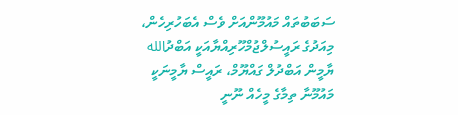ސަބަބުތައް މައުމޫންއަށް ވެސް އެބަހުރިހެން، މިއަދުގެ ރައީސުލްޖުމްހޫރިއްޔާއަކީ އަބްދުالله ޔާމީން އަބްދުލް ގައްޔޫމް، ރައީސް ޔާމީނަކީ މައުމޫނާ ތިމާގެ މީހެއް ނޫނީ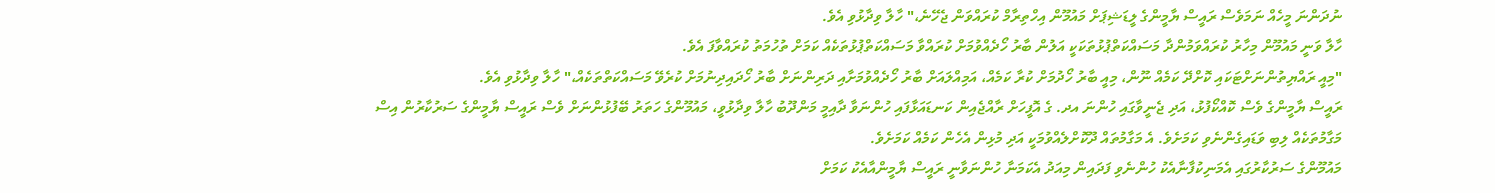ނުދަންނަ މީހެއް ނަމަވެސް ރައީސް ޔާމީންގެ ލީޑަޝިޕަށް މައުމޫން އިހްތިރާމް ކުރައްވަން ޖެހޭނެ،" ހާލާ ވިދާޅުވި އެވެ.
ހާލާ ވަނީ މައުމޫން މިހާރު ކުރައްވަމުންދާ މަސައްކަތްޕުޅުތަކަކީ އަލުން ބާރު ހޯދެއްވުމަށް ކުރައްވާ މަސައްކަތްޕުޅުތަކެއް ކަމަށް ތުހުމަތު ކުރައްވާފަ އެވެ.
"މިއީ ރައްޔިތުންނަށްޓަކައި ކޮށްދޭ ކަމެއް ނޫން، މިއީ ބާރު ހޯދުމަށް ކުރާ ކަމެއް، އަމިއްލައަށް ބާރު ހޯދެއްވުމަށާއި ދަރިންނަށް ބާރު ހޯދައިދިނުމަށް ކުރެވޭ މަސައްކަތްތަކެއް،" ހާލާ ވިދާޅުވި އެވެ.
ރައީސް ޔާމީންގެ ވެސް ކޮއްކޯފުޅު، އަދި ޖެނީވާގައި ހުންނަ އދ. ގެ އޮފީހަށް ރާއްޖެއިން ކަނޑައަޅާފައި ހުންނަވާ ދާއިމީ މަންދޫބު ހާލާ ވިދާޅުވީ، މައުމޫންގެ ހަތަރު ބޭފުޅުންނަށް ވެސް ރައީސް ޔާމީންގެ ސަރުކާރުން އިސް މަގާމުތަކެއް ލިބި ވަޑައިގެންނެވި ކަމަށެވެ. އެ މަގާމުތައް ދޫކޮށްލެއްވުމަކީ އަދި މުޅިން އެހެން ކަމެއް ކަމަށެވެ.
މައުމޫންގެ ސަރުކާރުގައި އެމަނިކުފާނާއެކު ހުންނެވި ފަދައިން މިއަދު އެކަމަނާ ހުންނަވާނީ ރައީސް ޔާމީންއާއެކު ކަމަށް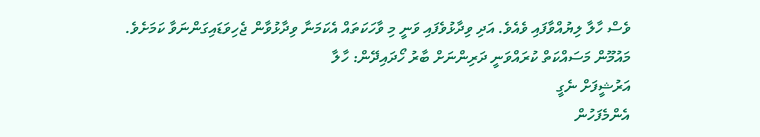ވެސް ހާލާ ލިޔުއްވާފައި ވެއެވެ. އަދި ވިދާޅުވެފައި ވަނީ މި ވާހަކަތައް އެކަމަނާ ވިދާޅުވާން ޖެހިވަޑައިގަންނަވާ ކަމަށެވެ.
މައުމޫން މަސައްކަތް ކުރައްވަނީ ދަރިންނަށް ބާރު ހޯދައިދޭން: ހާލާ
އަރުޝީފަށް ނެގީ
އެންމެފަހުން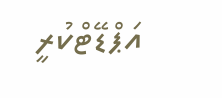އަޕްޑޭޓްކުރީ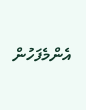އެންމެފަހުން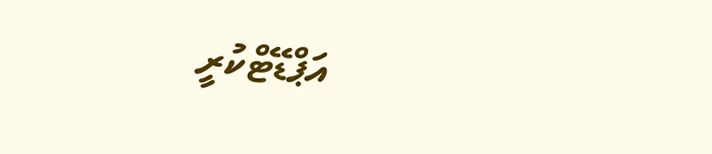އަޕްޑޭޓްކުރީ